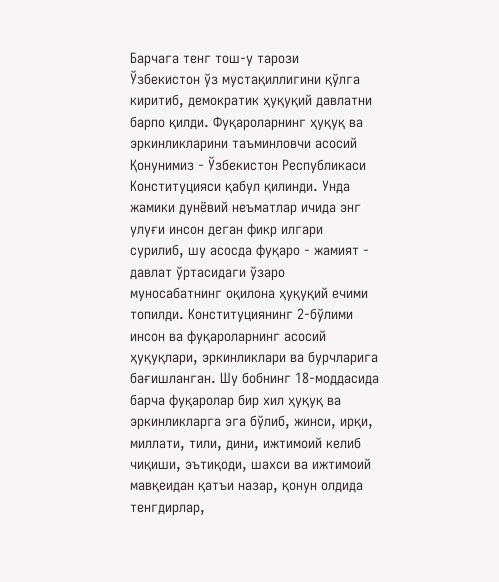Барчага тенг тош-у тарози
Ўзбекистон ўз мустақиллигини қўлга киритиб, демократик ҳуқуқий давлатни барпо қилди. Фуқароларнинг ҳуқуқ ва эркинликларини таъминловчи асосий Қонунимиз - Ўзбекистон Республикаси Конституцияси қабул қилинди. Унда жамики дунёвий неъматлар ичида энг улуғи инсон деган фикр илгари сурилиб, шу асосда фуқаро - жамият - давлат ўртасидаги ўзаро муносабатнинг оқилона ҳуқуқий ечими топилди. Конституциянинг 2-бўлими инсон ва фуқароларнинг асосий ҳуқуқлари, эркинликлари ва бурчларига бағишланган. Шу бобнинг 18-моддасида барча фуқаролар бир хил ҳуқуқ ва эркинликларга эга бўлиб, жинси, ирқи, миллати, тили, дини, ижтимоий келиб чиқиши, эътиқоди, шахси ва ижтимоий мавқеидан қатъи назар, қонун олдида тенгдирлар,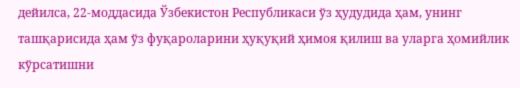дейилса, 22-моддасида Ўзбекистон Республикаси ўз ҳудудида ҳам, унинг ташқарисида ҳам ўз фуқароларини ҳуқуқий ҳимоя қилиш ва уларга ҳомийлик кўрсатишни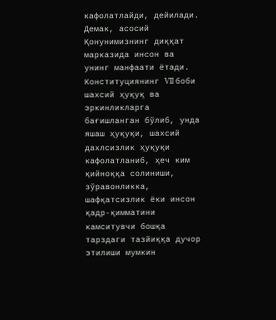кафолатлайди, дейилади. Демак, асосий Қонунимизнинг диққат марказида инсон ва унинг манфаати ётади.
Конституциянинг VII боби шахсий ҳуқуқ ва эркинликларга бағишланган бўлиб, унда яшаш ҳуқуқи, шахсий дахлсизлик ҳуқуқи кафолатланиб, ҳеч ким қийноққа солиниши, зўравонликка, шафқатсизлик ёки инсон қадр-қимматини камситувчи бошқа тарздаги тазйиққа дучор этилиши мумкин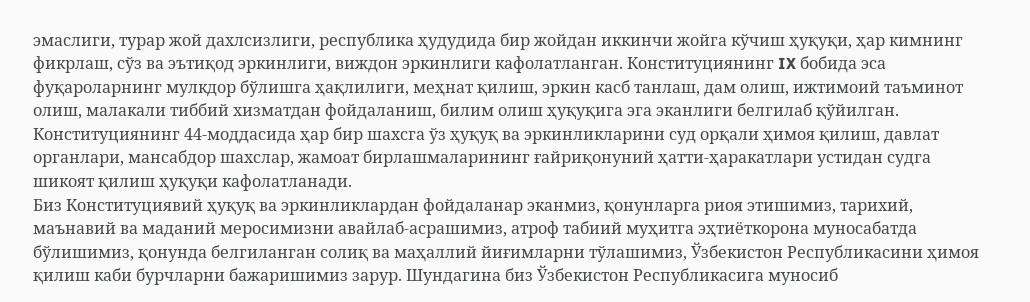эмаслиги, турар жой дахлсизлиги, республика ҳудудида бир жойдан иккинчи жойга кўчиш ҳуқуқи, ҳар кимнинг фикрлаш, сўз ва эътиқод эркинлиги, виждон эркинлиги кафолатланган. Конституциянинг IX бобида эса фуқароларнинг мулкдор бўлишга ҳақлилиги, меҳнат қилиш, эркин касб танлаш, дам олиш, ижтимоий таъминот олиш, малакали тиббий хизматдан фойдаланиш, билим олиш ҳуқуқига эга эканлиги белгилаб қўйилган. Конституциянинг 44-моддасида ҳар бир шахсга ўз ҳуқуқ ва эркинликларини суд орқали ҳимоя қилиш, давлат органлари, мансабдор шахслар, жамоат бирлашмаларининг ғайриқонуний ҳатти-ҳаракатлари устидан судга шикоят қилиш ҳуқуқи кафолатланади.
Биз Конституциявий ҳуқуқ ва эркинликлардан фойдаланар эканмиз, қонунларга риоя этишимиз, тарихий, маънавий ва маданий меросимизни авайлаб-асрашимиз, атроф табиий муҳитга эҳтиёткорона муносабатда бўлишимиз, қонунда белгиланган солиқ ва маҳаллий йиғимларни тўлашимиз, Ўзбекистон Республикасини ҳимоя қилиш каби бурчларни бажаришимиз зарур. Шундагина биз Ўзбекистон Республикасига муносиб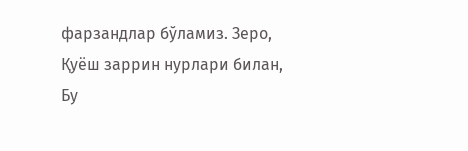фарзандлар бўламиз. Зеро,
Қуёш заррин нурлари билан,
Бу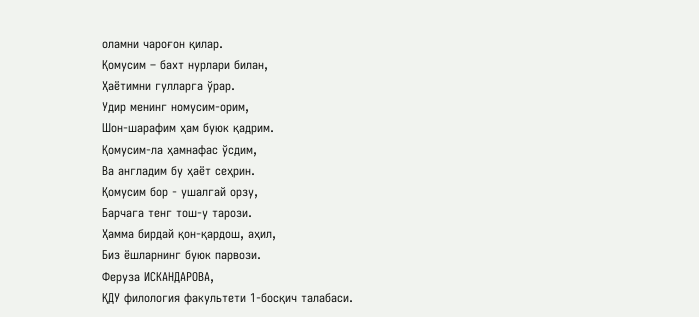оламни чароғон қилар.
Қомусим – бахт нурлари билан,
Ҳаётимни гулларга ўрар.
Удир менинг номусим-орим,
Шон-шарафим ҳам буюк қадрим.
Қомусим-ла ҳамнафас ўсдим,
Ва англадим бу ҳаёт сеҳрин.
Қомусим бор - ушалгай орзу,
Барчага тенг тош-у тарози.
Ҳамма бирдай қон-қардош, аҳил,
Биз ёшларнинг буюк парвози.
Феруза ИСКАНДАРОВА,
ҚДУ филология факультети 1-босқич талабаси.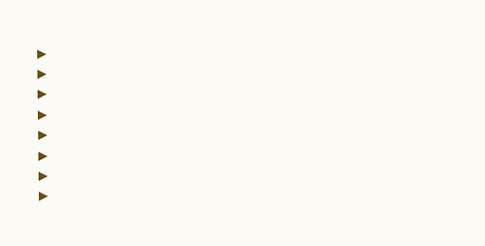▶
▶
▶
▶
▶
▶
▶
▶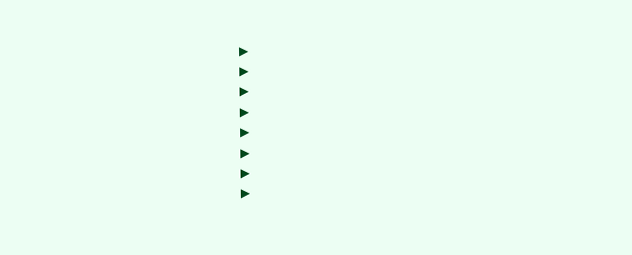▶
▶
▶
▶
▶
▶
▶
▶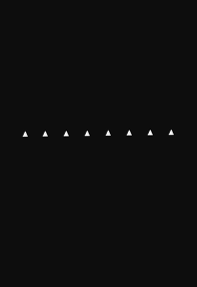▶
▶
▶
▶
▶
▶
▶
▶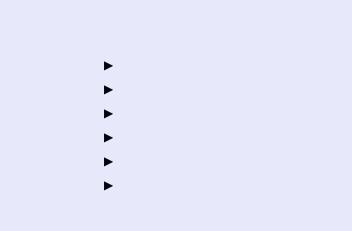▶
▶
▶
▶
▶
▶